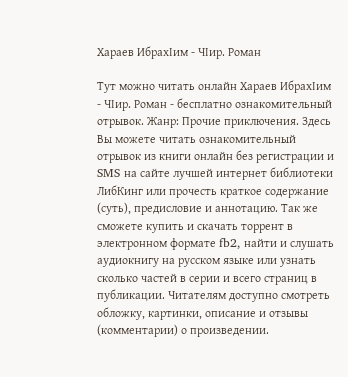Хараев ИбрахIим - ЧIир. Роман

Тут можно читать онлайн Хараев ИбрахIим - ЧIир. Роман - бесплатно ознакомительный отрывок. Жанр: Прочие приключения. Здесь Вы можете читать ознакомительный отрывок из книги онлайн без регистрации и SMS на сайте лучшей интернет библиотеки ЛибКинг или прочесть краткое содержание (суть), предисловие и аннотацию. Так же сможете купить и скачать торрент в электронном формате fb2, найти и слушать аудиокнигу на русском языке или узнать сколько частей в серии и всего страниц в публикации. Читателям доступно смотреть обложку, картинки, описание и отзывы (комментарии) о произведении.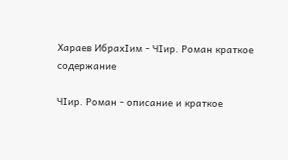Хараев ИбрахIим - ЧIир. Роман краткое содержание

ЧIир. Роман - описание и краткое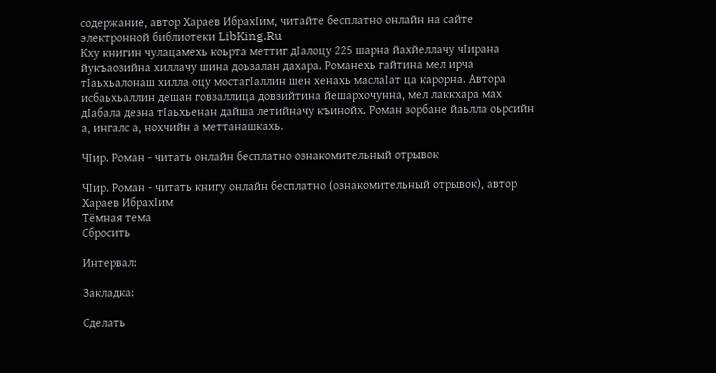содержание, автор Хараев ИбрахIим, читайте бесплатно онлайн на сайте электронной библиотеки LibKing.Ru
Кху книгин чулацамехь коьрта меттиг дIалоцу 225 шарна йахйеллачу чIирана йукъаозийна хиллачу шина доьзалан дахара. Романехь гайтина мел ирча тIаьхьалонаш хилла оцу мостагIаллин шен хенахь маслаIат ца карорна. Автора исбаьхьаллин дешан говзаллица довзийтина йешархочунна, мел лаккхара мах дIабала дезна тIаьхьенан дайша летийначу къинойх. Роман зорбане йаьлла оьрсийн а, ингалс а, нохчийн а меттанашкахь.

ЧIир. Роман - читать онлайн бесплатно ознакомительный отрывок

ЧIир. Роман - читать книгу онлайн бесплатно (ознакомительный отрывок), автор Хараев ИбрахIим
Тёмная тема
Сбросить

Интервал:

Закладка:

Сделать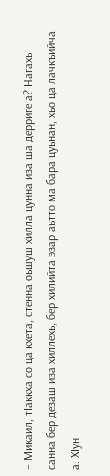– Микаил, тIаккха со ца кхета, стенна оьшуш хилла цунна иза ша дерриге а? Нагахь санна бер дезаш иза хиллехь, бер хилийта эзар аьтто ма бара цуьнан, хьо ца лачкъийча а. ХIун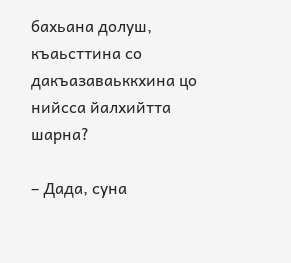бахьана долуш, къаьсттина со дакъазаваьккхина цо нийсса йалхийтта шарна?

– Дада, суна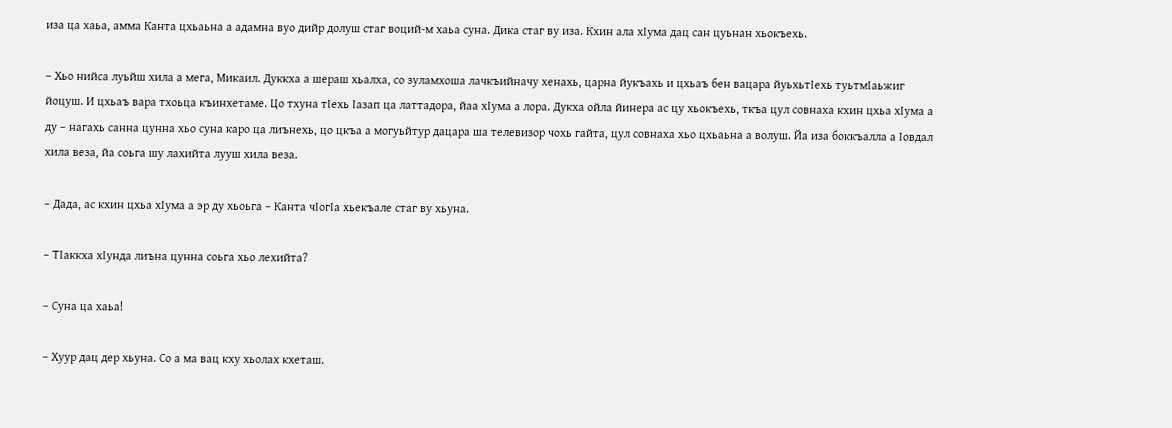иза ца хаьа, амма Канта цхьаьна а адамна вуо дийр долуш стаг воций-м хаьа суна. Дика стаг ву иза. Кхин ала хIума дац сан цуьнан хьокъехь.

– Хьо нийса луьйш хила а мега, Микаил. Дуккха а шераш хьалха, со зуламхоша лачкъийначу хенахь, царна йукъахь и цхьаъ бен вацара йуьхьтIехь туьтмIаьжиг йоцуш. И цхьаъ вара тхоьца къинхетаме. Цо тхуна тIехь Iазап ца латтадора, йаа хIума а лора. Дукха ойла йинера ас цу хьокъехь, ткъа цул совнаха кхин цхьа хIума а ду – нагахь санна цунна хьо суна каро ца лиънехь, цо цкъа а могуьйтур дацара ша телевизор чохь гайта, цул совнаха хьо цхьаьна а волуш. Йа иза боккъалла а Iовдал хила веза, йа соьга шу лахийта лууш хила веза.

– Дада, ас кхин цхьа хIума а эр ду хьоьга – Канта чIогIа хьекъале стаг ву хьуна.

– ТIаккха хIунда лиъна цунна соьга хьо лехийта?

– Суна ца хаьа!

– Хуур дац дер хьуна. Со а ма вац кху хьолах кхеташ.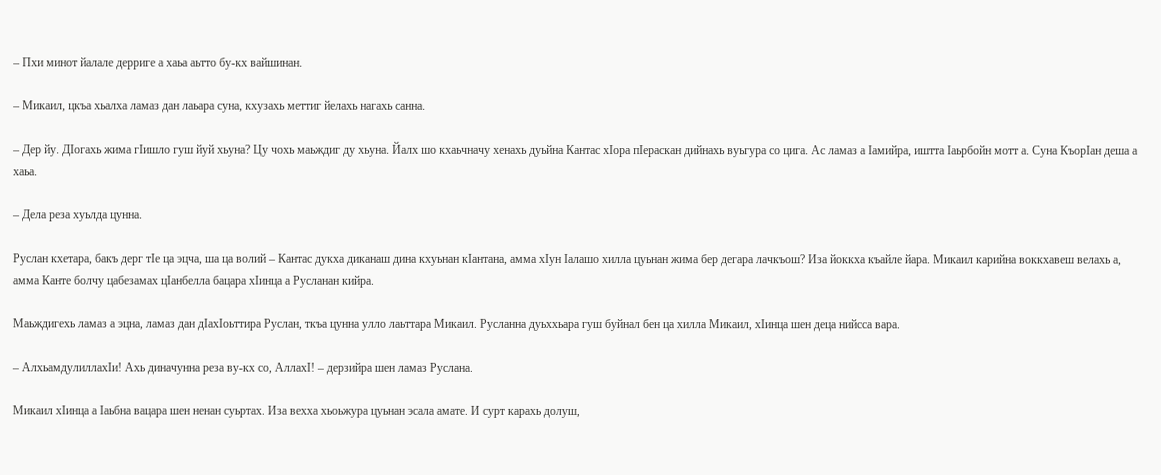– Пхи минот йалале дерриге а хаьа аьтто бу-кх вайшинан.

– Микаил, цкъа хьалха ламаз дан лаьара суна, кхузахь меттиг йелахь нагахь санна.

– Дер йу. ДIогахь жима гIишло гуш йуй хьуна? Цу чохь маьждиг ду хьуна. Йалх шо кхаьчначу хенахь дуьйна Кантас хIора пIераскан дийнахь вуьгура со цига. Ас ламаз а Iамийра, иштта Iаьрбойн мотт а. Суна КъорIан деша а хаьа.

– Дела реза хуьлда цунна.

Руслан кхетара, бакъ дерг тIе ца эцча, ша ца волий – Кантас дукха диканаш дина кхуьнан кIантана, амма хIун Iалашо хилла цуьнан жима бер дегара лачкъош? Иза йоккха къайле йара. Микаил карийна воккхавеш велахь а, амма Канте болчу цабезамах цIанбелла бацара хIинца а Русланан кийра.

Маьждигехь ламаз а эцна, ламаз дан дIахIоьттира Руслан, ткъа цунна улло лаьттара Микаил. Русланна дуьххьара гуш буйнал бен ца хилла Микаил, хIинца шен деца нийсса вара.

– АлхьамдулиллахIи! Ахь диначунна реза ву-кх со, АллахI! – дерзийра шен ламаз Руслана.

Микаил хIинца а Iаьбна вацара шен ненан суьртах. Иза вехха хьоьжура цуьнан эсала амате. И сурт карахь долуш,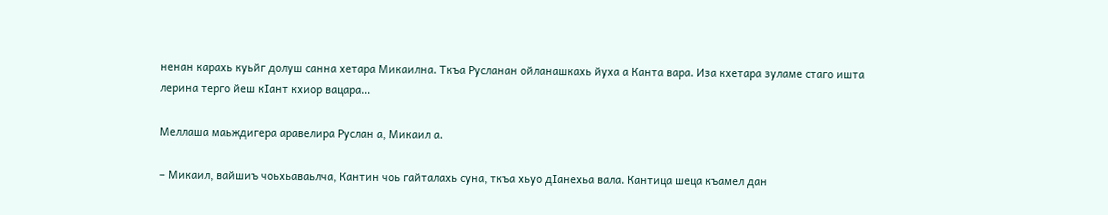ненан карахь куьйг долуш санна хетара Микаилна. Ткъа Русланан ойланашкахь йуха а Канта вара. Иза кхетара зуламе стаго ишта лерина терго йеш кIант кхиор вацара…

Меллаша маьждигера аравелира Руслан а, Микаил а.

– Микаил, вайшиъ чоьхьаваьлча, Кантин чоь гайталахь суна, ткъа хьуо дIанехьа вала. Кантица шеца къамел дан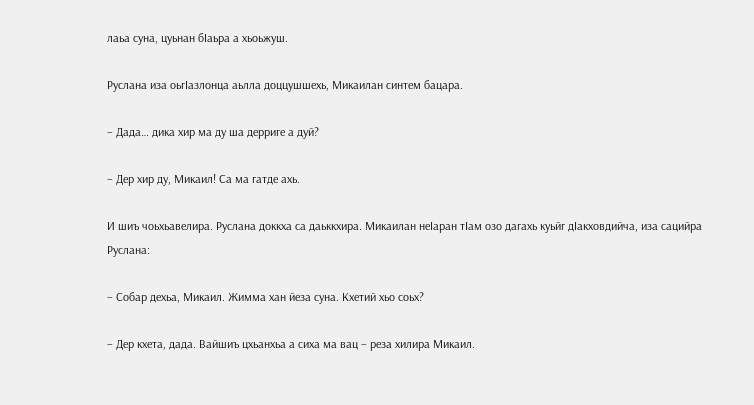лаьа суна, цуьнан бIаьра а хьоьжуш.

Руслана иза оьгIазлонца аьлла доццушшехь, Микаилан синтем бацара.

– Дада… дика хир ма ду ша дерриге а дуй?

– Дер хир ду, Микаил! Са ма гатде ахь.

И шиъ чоьхьавелира. Руслана доккха са даьккхира. Микаилан неIаран тIам озо дагахь куьйг дIакховдийча, иза сацийра Руслана:

– Собар дехьа, Микаил. Жимма хан йеза суна. Кхетий хьо соьх?

– Дер кхета, дада. Вайшиъ цхьанхьа а сиха ма вац – реза хилира Микаил.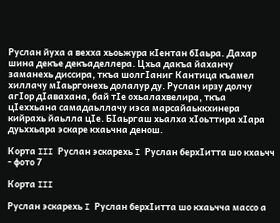Руслан йуха а вехха хьоьжура кIентан бIаьра. Дахар шина декъе декъаделлера. Цхьа дакъа йаханчу заманехь диссира, ткъа шолгIаниг Кантица къамел хиллачу мIаьргонехь долалур ду. Руслан ирзу долчу агIор дIавахана, бай тIе охьалахвелира, ткъа цIеххьана самадаьллачу иэса марсайаьккхинера кийрахь йаьлла цIе. БIаьргаш хьалха хIоьттира хIара дуьххьара эскаре кхаьчна денош.

Корта III Руслан эскарехь I Руслан берхIитта шо кхаьчч - фото 7

Корта III

Руслан эскарехь I Руслан берхIитта шо кхаьчча массо а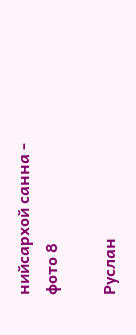нийсархой санна - фото 8

Руслан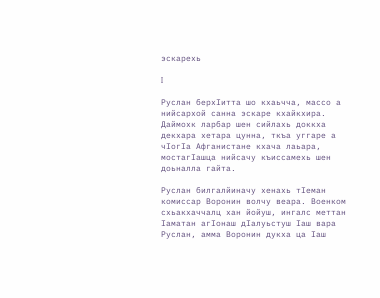эскарехь

I

Руслан берхIитта шо кхаьчча, массо а нийсархой санна эскаре кхайкхира. Даймохк ларбар шен сийлахь доккха декхара хетара цунна, ткъа уггаре а чIогIа Афганистане кхача лаьара, мостагIашца нийсачу къиссамехь шен доьналла гайта.

Руслан билгалйиначу хенахь тIеман комиссар Воронин волчу веара. Военком схьакхаччалц хан йойуш, ингалс меттан Iаматан агIонаш дIалуьстуш Iаш вара Руслан, амма Воронин дукха ца Iаш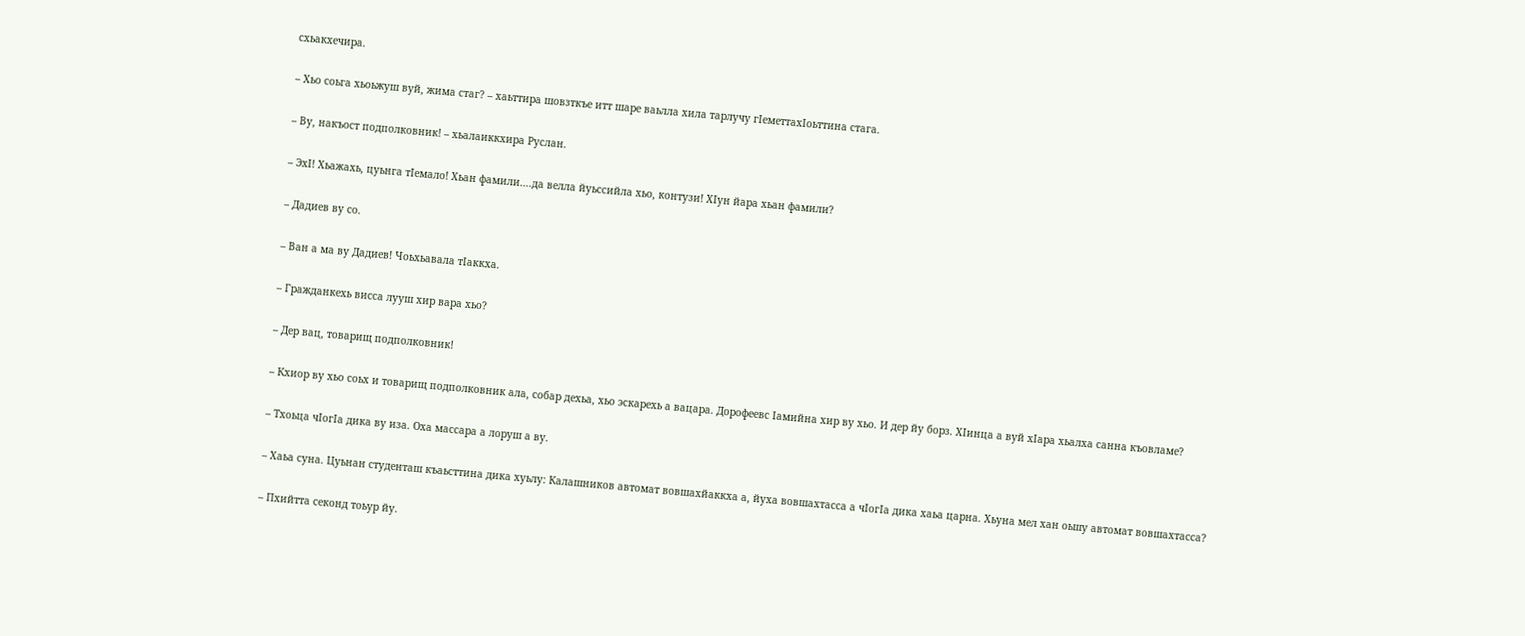схьакхечира.

– Хьо соьга хьоьжуш вуй, жима стаг? – хаьттира шовзткъе итт шаре ваьлла хила тарлучу гIеметтахIоьттина стага.

– Ву, накъост подполковник! – хьалаиккхира Руслан.

– ЭхI! Хьажахь, цуьнга тIемало! Хьан фамили….да велла йуьссийла хьо, контузи! ХIун йара хьан фамили?

– Дадиев ву со.

– Ван а ма ву Дадиев! Чоьхьавала тIаккха.

– Гражданкехь висса лууш хир вара хьо?

– Дер вац, товарищ подполковник!

– Кхиор ву хьо соьх и товарищ подполковник ала, собар дехьа, хьо эскарехь а вацара. Дорофеевс Iамийна хир ву хьо. И дер йу борз. ХIинца а вуй хIара хьалха санна къовламе?

– Тхоьца чIогIа дика ву иза. Оха массара а лоруш а ву.

– Хаьа суна. Цуьнан студенташ къаьсттина дика хуьлу: Калашников автомат вовшахйаккха а, йуха вовшахтасса а чIогIа дика хаьа царна. Хьуна мел хан оьшу автомат вовшахтасса?

– Пхийтта секонд тоьур йу.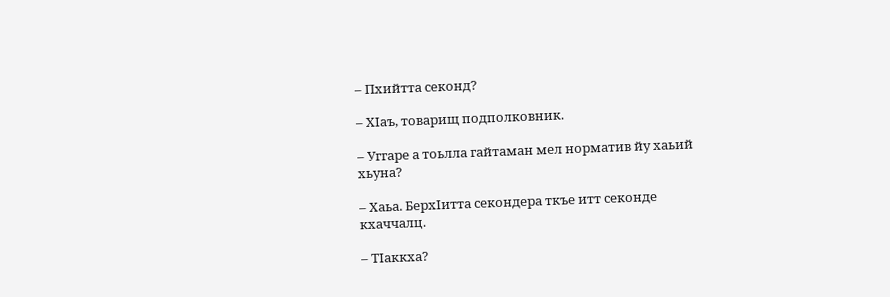– Пхийтта секонд?

– ХIаъ, товарищ подполковник.

– Уггаре а тоьлла гайтаман мел норматив йу хаьий хьуна?

– Хаьа. БерхIитта секондера ткъе итт секонде кхаччалц.

– ТIаккха?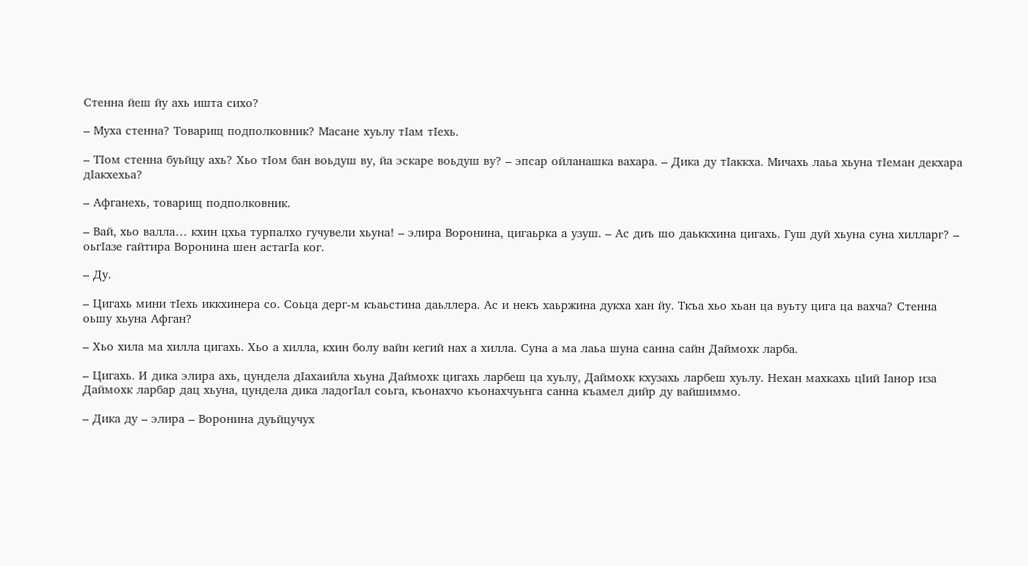Стенна йеш йу ахь ишта сихо?

– Муха стенна? Товарищ подполковник? Масане хуьлу тIам тIехь.

– ТIом стенна буьйцу ахь? Хьо тIом бан воьдуш ву, йа эскаре воьдуш ву? – эпсар ойланашка вахара. – Дика ду тIаккха. Мичахь лаьа хьуна тIеман декхара дIакхехьа?

– Афганехь, товарищ подполковник.

– Вай, хьо валла… кхин цхьа турпалхо гучувели хьуна! – элира Воронина, цигаьрка а узуш. – Ас диъ шо даьккхина цигахь. Гуш дуй хьуна суна хилларг? – оьгIазе гайтира Воронина шен астагIа ког.

– Ду.

– Цигахь мини тIехь иккхинера со. Соьца дерг-м къаьстина даьллера. Ас и некъ хаьржина дукха хан йу. Ткъа хьо хьан ца вуьту цига ца вахча? Стенна оьшу хьуна Афган?

– Хьо хила ма хилла цигахь. Хьо а хилла, кхин болу вайн кегий нах а хилла. Суна а ма лаьа шуна санна сайн Даймохк ларба.

– Цигахь. И дика элира ахь, цундела дIахаийла хьуна Даймохк цигахь ларбеш ца хуьлу, Даймохк кхузахь ларбеш хуьлу. Нехан махкахь цIий Iанор иза Даймохк ларбар дац хьуна, цундела дика ладогIал соьга, къонахчо къонахчуьнга санна къамел дийр ду вайшиммо.

– Дика ду – элира – Воронина дуьйцучух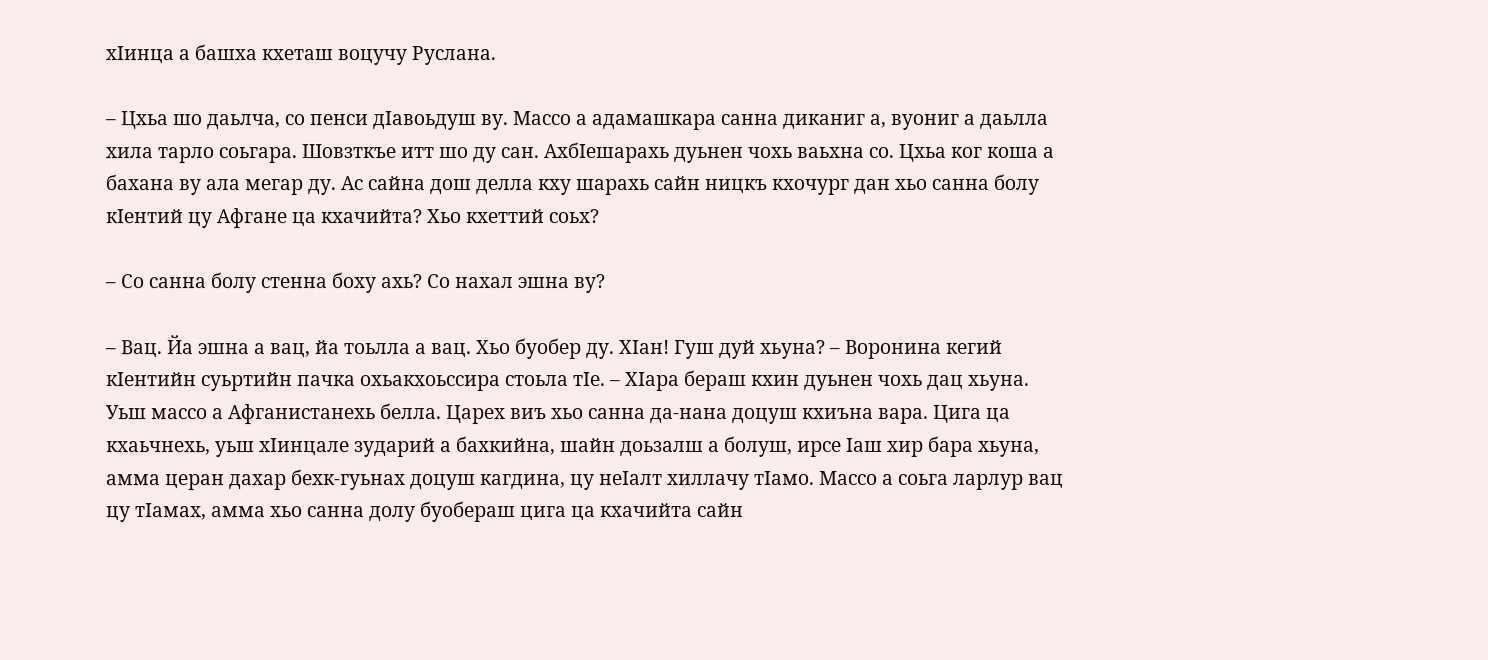хIинца а башха кхеташ воцучу Руслана.

– Цхьа шо даьлча, со пенси дIавоьдуш ву. Массо а адамашкара санна диканиг а, вуониг а даьлла хила тарло соьгара. Шовзткъе итт шо ду сан. АхбIешарахь дуьнен чохь ваьхна со. Цхьа ког коша а бахана ву ала мегар ду. Ас сайна дош делла кху шарахь сайн ницкъ кхочург дан хьо санна болу кIентий цу Афгане ца кхачийта? Хьо кхеттий соьх?

– Со санна болу стенна боху ахь? Со нахал эшна ву?

– Вац. Йа эшна а вац, йа тоьлла а вац. Хьо буобер ду. ХIан! Гуш дуй хьуна? – Воронина кегий кIентийн суьртийн пачка охьакхоьссира стоьла тIе. – ХIара бераш кхин дуьнен чохь дац хьуна. Уьш массо а Афганистанехь белла. Царех виъ хьо санна да-нана доцуш кхиъна вара. Цига ца кхаьчнехь, уьш хIинцале зударий а бахкийна, шайн доьзалш а болуш, ирсе Iаш хир бара хьуна, амма церан дахар бехк-гуьнах доцуш кагдина, цу неIалт хиллачу тIамо. Массо а соьга ларлур вац цу тIамах, амма хьо санна долу буобераш цига ца кхачийта сайн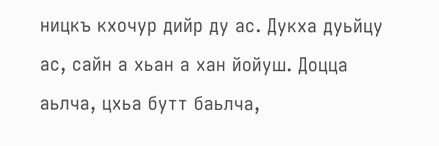ницкъ кхочур дийр ду ас. Дукха дуьйцу ас, сайн а хьан а хан йойуш. Доцца аьлча, цхьа бутт баьлча,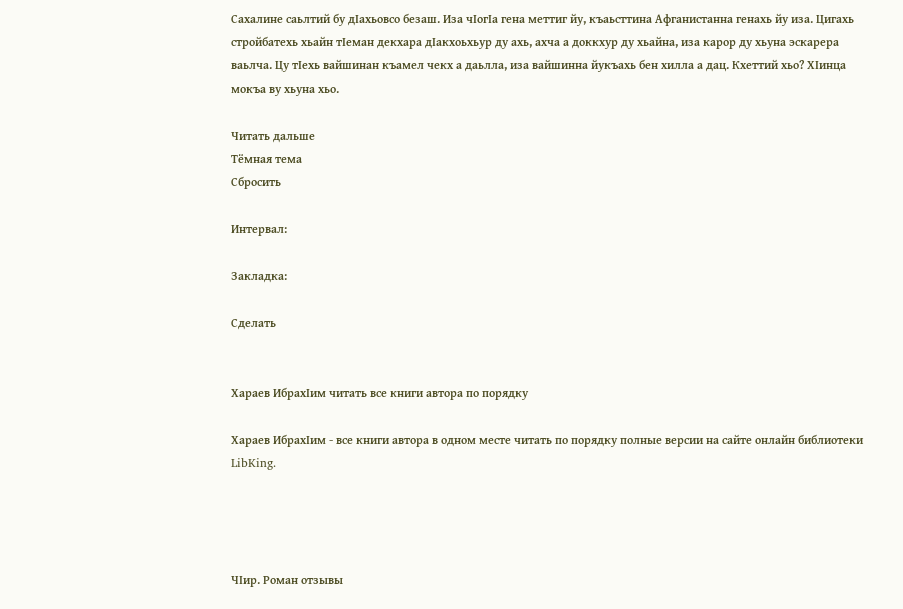Сахалине саьлтий бу дIахьовсо безаш. Иза чIогIа гена меттиг йу, къаьсттина Афганистанна генахь йу иза. Цигахь стройбатехь хьайн тIеман декхара дIакхоьхьур ду ахь, ахча а доккхур ду хьайна, иза карор ду хьуна эскарера ваьлча. Цу тIехь вайшинан къамел чекх а даьлла, иза вайшинна йукъахь бен хилла а дац. Кхеттий хьо? ХIинца мокъа ву хьуна хьо.

Читать дальше
Тёмная тема
Сбросить

Интервал:

Закладка:

Сделать


Хараев ИбрахIим читать все книги автора по порядку

Хараев ИбрахIим - все книги автора в одном месте читать по порядку полные версии на сайте онлайн библиотеки LibKing.




ЧIир. Роман отзывы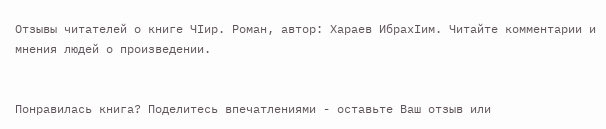Отзывы читателей о книге ЧIир. Роман, автор: Хараев ИбрахIим. Читайте комментарии и мнения людей о произведении.


Понравилась книга? Поделитесь впечатлениями - оставьте Ваш отзыв или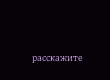расскажите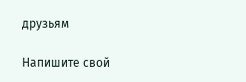друзьям

Напишите свой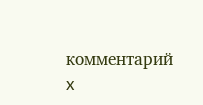комментарий
x